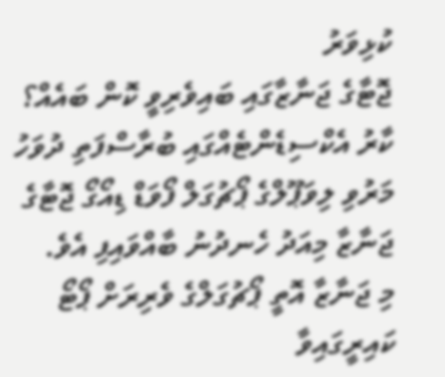ކުޅިވަރު
ޖޮޓާގެ ޖަނާޒާގައި ބައިވެރިވީ ކޮން ބައެއް؟
ކާރު އެކްސިޑެންޓެއްގައި ބުރާސްފަތި ދުވަހު މަރުވި ލިވަޕޫލްގެ ޕޯޗުގަލް ފޯވަޑް ޑިއޯގޯ ޖޮޓާގެ ޖަނާޒާ މިއަދު ހެނދުނު ބާއްވައިފި އެވެ.
މި ޖަނާޒާ އޮތީ ޕޯޗުގަލްގެ ވެރިރަށް ޕޯޓޯ ކައިރީގައިވާ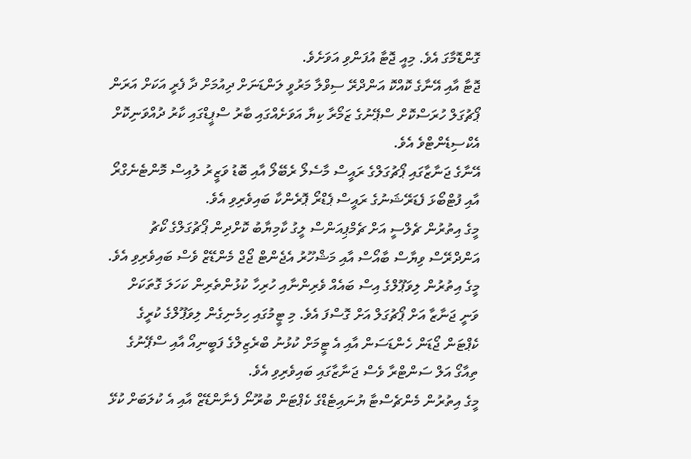ގޮންޑޮމާގަ އެވެ. މިއީ ޖޮޓާ އުފަންވި އަވަށެވެ.
ޖޮޓާ އާއި އޭނާގެ ކޮއްކޮ އަންދްރޭ ސިވްލާ މަރުވީ ލަންޑަނަށް ދިއުމަށް ދާ ފެރީ އަކަށް އަރަން ޕޯޗުގަލް ހުރަސްކޮށް ސްޕޭނުގެ ޒަމޯރާ ކިޔާ އަވަށެއްގައި ބާރު ސްޕީޑްގައި ކާރު ދުއްވަނިކޮށް އެކްސިޑެންޓްވެ އެވެ.
އޭނާގެ ޖަނާޒާގައި ޕޯޗުގަލްގެ ރައީސް މާސެލޯ ރެބޭލޯ އާއި ބޮޑު ވަޒީރު ލުއިސް މޮންޓެނެގްރޯ އާއި ފުޓްބޯޅަ ފެޑަރޭޝަނުގެ ރައީސް ޕެޑްރޯ ޕޮރެންކާ ބައިވެރިވި އެވެ.
މީގެ އިތުރުން ޗެލްސީ އަށް ޗެމްޕިއަންސް ލީގު ކާމިޔާބު ކޮށްދިން ޕޯޗުގަލްގެ ކޯޗު އަންދްރޭސް ވިޔާސް ބާއޯސް އާއި މަޝްހޫރު އެޖެންޓް ޖޯޖް މެންޑޭޒް ވެސް ބައިވެރިވި އެވެ. މީގެ އިތުރުން ލިވަޕޫލްގެ އިސް ބައެއް ވެރިންނާއި ހުރިހާ ކުޅުންތެރިން ކަހަލަ ގޮތަކަށް ވަނީ ޖަނާޒާ އަށް ޕޯޗުގަލް އަށް ގޮސްފަ އެވެ. މި ޓީމުގައި ހިމެނިގެން ލިވަޕޫލްގެ ކުރީގެ ކެޕްޓަން ޖޯޑަން ހެންޑަސަން އާއި އެ ޓީމަށް ކުޅުނު ބްރެޒިލްގެ ފަބީނިއޯ އާއި ސްޕޭނުގެ ތިއާގޯ އަލް ސަންޓްރާ ވެސް ޖަނާޒާގައި ބައިވެރިވި އެވެ.
މީގެ އިތުރުން މެންޗެސްޓާ ޔުނައިޓެޑްގެ ކެޕްޓަން ބުރޫނޯ ފެނާންޑޭޒް އާއި އެ ކުލަބަށް ކުޅޭ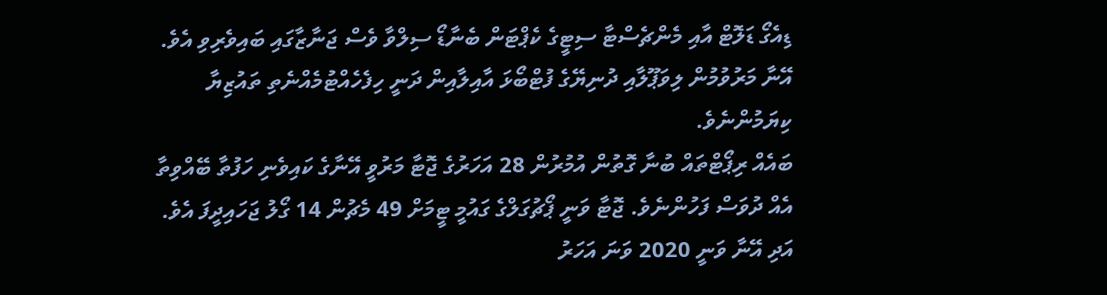ޑިއެގޯ ޑަލޮޓް އާއި މެންޗެސްޓާ ސިޓީގެ ކެޕްޓަން ބެނާޑޯ ސިލްވާ ވެސް ޖަނާޒާގައި ބައިވެރިވި އެވެ.
އޭނާ މަރުވުމުން ލިވަޕޫލާއި ދުނިޔޭގެ ފުޓްބޯޅަ އާއިލާއިން ދަނީ ހިފެހެއްޓުމެއްނެތި ތައުޒިޔާ ކިޔަމުންނެވެ.
ބައެއް ރިޕޯޓްތައް ބުނާ ގޮތުން އުމުރުން 28 އަހަރުގެ ޖޮޓާ މަރުވީ އޭނާގެ ކައިވެނި ހަފުތާ ބޭއްވިތާ އެއް ދުވަސް ފަހުންނެވެ. ޖޮޓާ ވަނީ ޕޯޗުގަލްގެ ގައުމީ ޓީމަށް 49 މެޗުން 14 ގޯލު ޖަހައިދީފަ އެވެ. އަދި އޭނާ ވަނީ 2020 ވަނަ އަހަރު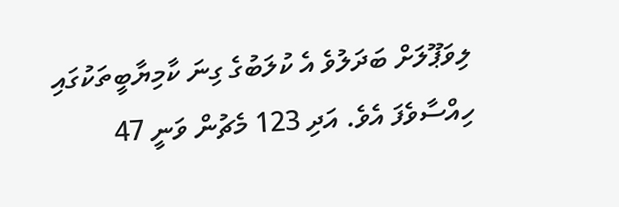ލިވަޕޫލަށް ބަދަލުވެ އެ ކުލަބުގެ ގިނަ ކާމިޔާބީތަކުގައި ހިއްސާވެފަ އެވެ. އަދި 123 މެޗުން ވަނީ 47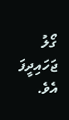ގޯލު ޖަހައިދީފަ އެވެ.